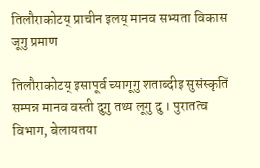तिलौराकोटय् प्राचीन इलय् मानव सभ्यता विकास जूगु प्रमाण

तिलौराकोटय् इसापूर्व च्यागूगु शताब्दीइ सुसंस्कृतिं सम्पन्न मानव वस्ती दुगु तथ्य लूगु दु । पुरातत्व विभाग, बेलायतया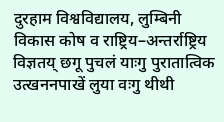दुरहाम विश्वविद्यालय, लुम्बिनी विकास कोष व राष्ट्रिय–अन्तर्राष्ट्रिय विज्ञतय् छगू पुचलं याःगु पुरातात्विक उत्खननपाखें लुया वःगु थीथी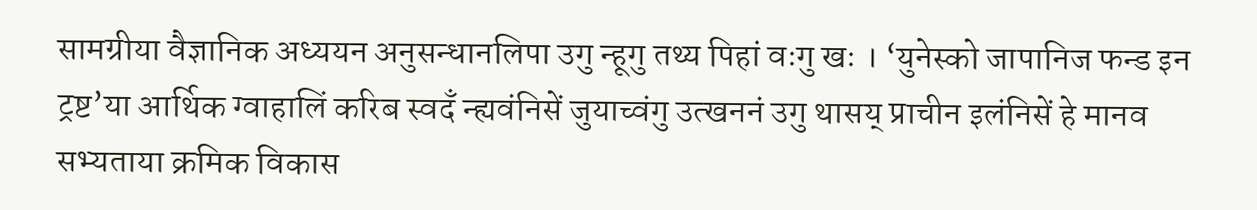सामग्रीया वैज्ञानिक अध्ययन अनुसन्धानलिपा उगु न्हूगु तथ्य पिहां वःगु खः । ‘युनेस्को जापानिज फन्ड इन ट्रष्ट’या आर्थिक ग्वाहालिं करिब स्वदँ न्ह्यवंनिसें जुयाच्वंगु उत्खननं उगु थासय् प्राचीन इलंनिसें हे मानव सभ्यताया क्रमिक विकास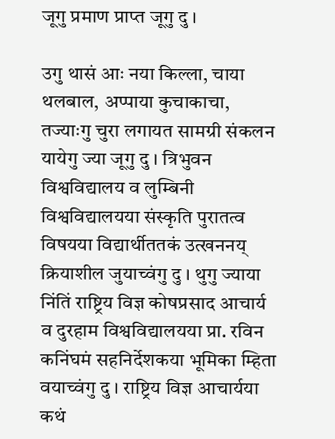जूगु प्रमाण प्राप्त जूगु दु ।

उगु थासं आः नया किल्ला, चाया थलबाल, अप्पाया कुचाकाचा, तज्याःगु चुरा लगायत सामग्री संकलन यायेगु ज्या जूगु दु । त्रिभुवन विश्वविद्यालय व लुम्बिनी विश्वविद्यालयया संस्कृति पुरातत्व विषयया विद्यार्थीततकं उत्खननय् क्रियाशील जुयाच्वंगु दु । थुगु ज्याया निंतिं राष्ट्रिय विज्ञ कोषप्रसाद आचार्य व दुरहाम विश्वविद्यालयया प्रा. रविन कनिंघमं सहनिर्देशकया भूमिका म्हिता वयाच्वंगु दु । राष्ट्रिय विज्ञ आचार्यया कथं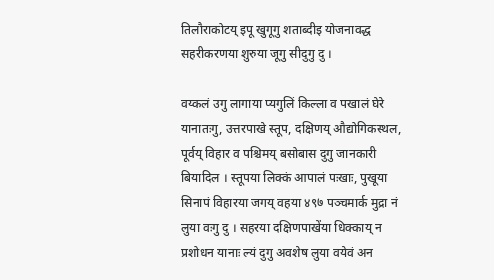तिलौराकोटय् इपू खुगूगु शताब्दीइ योजनावद्ध सहरीकरणया शुरुया जूगु सीदुगु दु ।

वय्कलं उगु लागाया प्यगुलिं किल्ला व पखालं घेरे यानातःगु, उत्तरपाखे स्तूप, दक्षिणय् औद्योगिकस्थल, पूर्वय् विहार व पश्चिमय् बसोबास दुगु जानकारी बियादिल । स्तूपया लिक्कं आपालं पःखाः, पुखूया सिनापं विहारया जगय् वहया ४९७ पञ्चमार्क मुद्रा नं लुया वःगु दु । सहरया दक्षिणपाखेंया धिक्काय् न प्रशोधन यानाः ल्यं दुगु अवशेष लुया वयेवं अन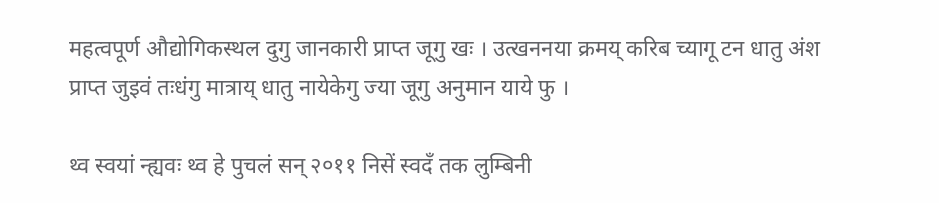महत्वपूर्ण औद्योगिकस्थल दुगु जानकारी प्राप्त जूगु खः । उत्खननया क्रमय् करिब च्यागू टन धातु अंश प्राप्त जुइवं तःधंगु मात्राय् धातु नायेकेगु ज्या जूगु अनुमान याये फु ।

थ्व स्वयां न्ह्यवः थ्व हे पुचलं सन् २०११ निसें स्वदँ तक लुम्बिनी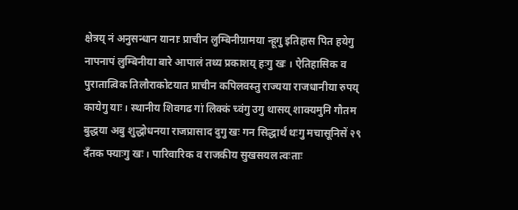क्षेत्रय् नं अनुसन्धान यानाः प्राचीन लुम्बिनीग्रामया न्हूगु इतिहास पित हयेगु नापनापं लुम्बिनीया बारे आपालं तथ्य प्रकाशय् हःगु खः । ऐतिहासिक व पुरातात्विक तिलौराकोटयात प्राचीन कपिलवस्तु राज्यया राजधानीया रुपय् कायेगु याः । स्थानीय शिवगढ गां लिक्कं च्वंगु उगु थासय् शाक्यमुनि गौतम बुद्धया अबु शुद्धोधनया राजप्रासाद दुगु खः गन सिद्धार्थं थःगु मचासूनिसें २९ दँतक फ्याःगु खः । पारिवारिक व राजकीय सुखसयल त्वःताः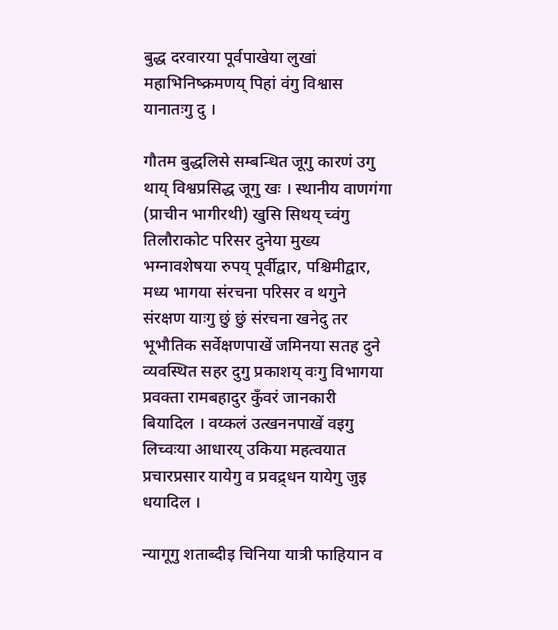बुद्ध दरवारया पूर्वपाखेया लुखां महाभिनिष्क्रमणय् पिहां वंगु विश्वास यानातःगु दु ।

गौतम बुद्धलिसे सम्बन्धित जूगु कारणं उगु थाय् विश्वप्रसिद्ध जूगु खः । स्थानीय वाणगंगा (प्राचीन भागीरथी) खुसि सिथय् च्वंगु तिलौराकोट परिसर दुनेया मुख्य भग्नावशेषया रुपय् पूर्वीद्वार, पश्चिमीद्वार, मध्य भागया संरचना परिसर व थगुने संरक्षण याःगु छुं छुं संरचना खनेदु तर भूभौतिक सर्वेक्षणपाखें जमिनया सतह दुने व्यवस्थित सहर दुगु प्रकाशय् वःगु विभागया प्रवक्ता रामबहादुर कुँवरं जानकारी बियादिल । वय्कलं उत्खननपाखें वइगु लिच्वःया आधारय् उकिया महत्वयात प्रचारप्रसार यायेगु व प्रवद्र्धन यायेगु जुइ धयादिल ।

न्यागूगु शताब्दीइ चिनिया यात्री फाहियान व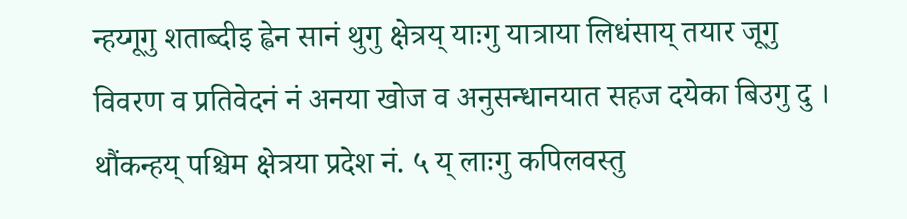न्हय्गूगु शताब्दीइ ह्वेन सानं थुगु क्षेत्रय् याःगु यात्राया लिधंसाय् तयार जूगु विवरण व प्रतिवेदनं नं अनया खोज व अनुसन्धानयात सहज दयेका बिउगु दु । थौंकन्हय् पश्चिम क्षेत्रया प्रदेश नं. ५ य् लाःगु कपिलवस्तु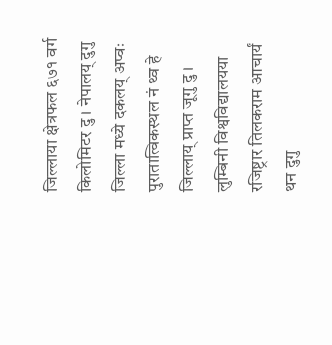जिल्लाया क्षेत्रफल ६७१ वर्ग किलोमिटर दु । नेपालय् दुगु जिल्ला मध्ये दकलय् अप्वः पुरातात्विकस्थल नं थ्व हे जिल्लाय् प्राप्त जूगु दु । लुम्बिनी विश्वविद्यालयया रजिष्ट्रार तिलकराम आचार्यं थन दुगु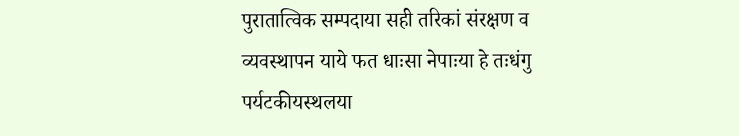पुरातात्विक सम्पदाया सही तरिकां संरक्षण व व्यवस्थापन याये फत धाःसा नेपाःया हे तःधंगु पर्यटकीयस्थलया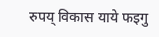रुपय् विकास याये फइगु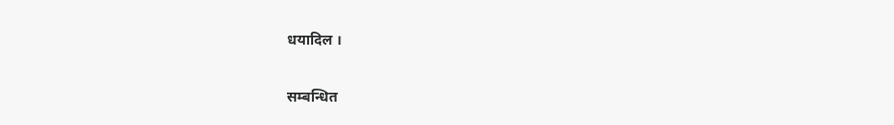धयादिल ।

सम्बन्धित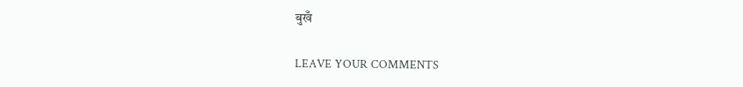बुखँ

LEAVE YOUR COMMENTS